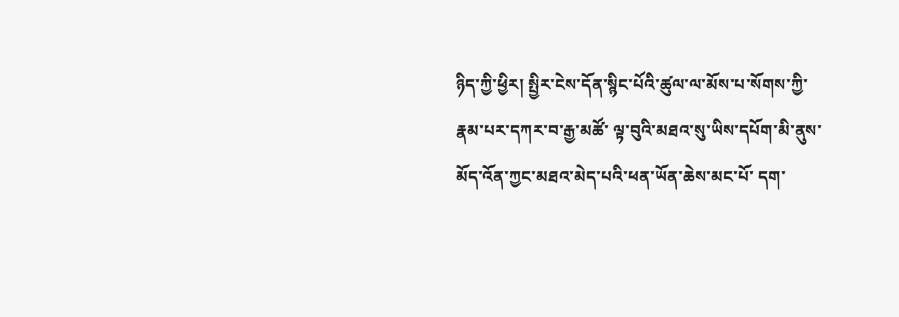ཉིད་ཀྱི་ཕྱིར། སྤྱིར་ངེས་དོན་སྙིང་པོའི་ཚུལ་ལ་མོས་པ་སོགས་ཀྱི་རྣམ་པར་དཀར་བ་རྒྱ་མཚོ་ ལྟ་བུའི་མཐའ་སུ་ཡིས་དཔོག་མི་ནུས་མོད་འོན་ཀྱང་མཐའ་མེད་པའི་ཕན་ཡོན་ཆེས་མང་པོ་ དག་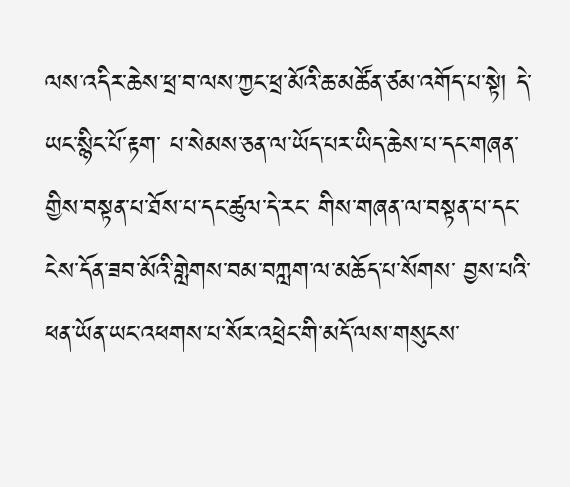ལས་འདིར་ཆེས་ཕྲ་བ་ལས་ཀྱང་ཕྲ་མོའི་ཆ་མཚོན་ཙམ་འགོད་པ་སྟེ། དེ་ཡང་སྙིང་པོ་རྟག་ པ་སེམས་ཅན་ལ་ཡོད་པར་ཡིད་ཆེས་པ་དང་གཞན་གྱིས་བསྟན་པ་ཐོས་པ་དང་ཚུལ་དེ་རང་ གིས་གཞན་ལ་བསྟན་པ་དང་ངེས་དོན་ཟབ་མོའི་གླེགས་བམ་བཀླག་ལ་མཆོད་པ་སོགས་ བྱས་པའི་ཕན་ཡོན་ཡང་འཕགས་པ་སོར་འཕྲེང་གི་མདོ་ལས་གསུངས་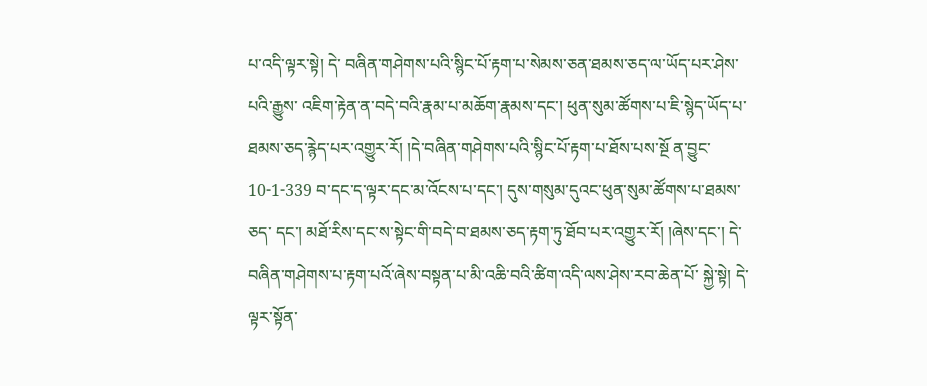པ་འདི་ལྟར་སྟེ། དེ་ བཞིན་གཤེགས་པའི་སྙིང་པོ་རྟག་པ་སེམས་ཅན་ཐམས་ཅད་ལ་ཡོད་པར་ཤེས་པའི་རྒྱུས་ འཇིག་རྟེན་ན་བདེ་བའི་རྣམ་པ་མཆོག་རྣམས་དང་། ཕུན་སུམ་ཚོགས་པ་ཇི་སྙེད་ཡོད་པ་ ཐམས་ཅད་རྙེད་པར་འགྱུར་རོ། །དེ་བཞིན་གཤེགས་པའི་སྙིང་པོ་རྟག་པ་ཐོས་པས་སྔོ ན་བྱུང་ 10-1-339 བ་དང་ད་ལྟར་དང་མ་འོངས་པ་དང་། དུས་གསུམ་དུའང་ཕུན་སུམ་ཚོགས་པ་ཐམས་ཅད་ དང་། མཐོ་རིས་དང་ས་སྟེང་གི་བདེ་བ་ཐམས་ཅད་རྟག་ཏུ་ཐོབ་པར་འགྱུར་རོ། །ཞེས་དང་། དེ་བཞིན་གཤེགས་པ་རྟག་པའོ་ཞེས་བསྟན་པ་མི་འཆི་བའི་ཚིག་འདི་ལས་ཤེས་རབ་ཆེན་པོ་ སྐྱེ་སྟེ། དེ་ལྟར་སྟོན་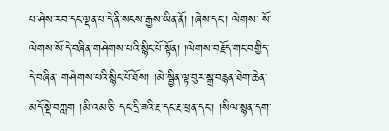པ་ཤེས་རབ་དང་ལྡན་པ་དེ་ནི་སངས་རྒྱས་ཡིན་ནོ། །ཞེས་དང་། ལེགས་ སོ་ལེགས་སོ་དེ་བཞིན་གཤེགས་པའི་སྙིང་པོ་སྟོན། །ལེགས་བརྗོད་གང་བགྱིད་དེ་བཞིན་ གཤེགས་པའི་སྙིང་པོ་ཐོས། །མེ་སྦྱིན་ལྟ་བུར་སྒྲ་བརྙན་ཐེག་ཆེན་མདོ་སྡེ་བཀླག །མི་འམ་ཅི་ དང་དྲི་ཟའི་རྔ་དང་རྔ་ཕྲན་དང་། །སིལ་སྙན་དག་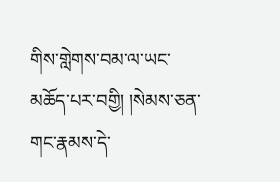གིས་གླེགས་བམ་ལ་ཡང་མཆོད་པར་བགྱི། །སེམས་ཅན་གང་རྣམས་དེ་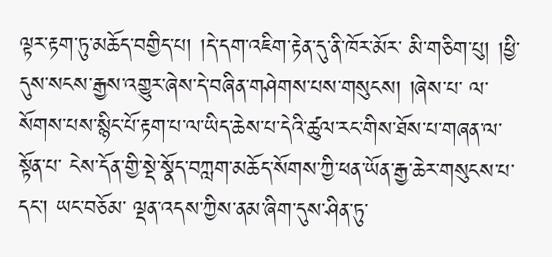ལྟར་རྟག་ཏུ་མཆོད་བགྱིད་པ། །དེ་དག་འཇིག་རྟེན་དུ་ནི་ཁོར་མོར་ མི་གཅིག་པུ། །ཕྱི་དུས་སངས་རྒྱས་འགྱུར་ཞེས་དེ་བཞིན་གཤེགས་པས་གསུངས། །ཞེས་པ་ ལ་སོགས་པས་སྙིང་པོ་རྟག་པ་ལ་ཡིད་ཆེས་པ་དེའི་ཚུལ་རང་གིས་ཐོས་པ་གཞན་ལ་སྟོན་པ་ ངེས་དོན་གྱི་སྡེ་སྣོད་བཀླག་མཆོད་སོགས་ཀྱི་ཕན་ཡོན་རྒྱ་ཆེར་གསུངས་པ་དང་། ཡང་བཅོམ་ ལྡན་འདས་ཀྱིས་ནམ་ཞིག་དུས་ཤིན་ཏུ་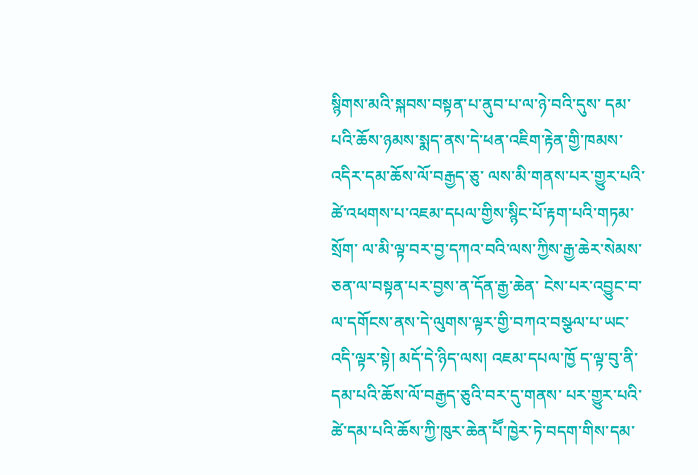སྙིགས་མའི་སྐབས་བསྟན་པ་ནུབ་པ་ལ་ཉེ་བའི་དུས་ དམ་པའི་ཆོས་ཉམས་སྨད་ནས་དེ་ཕན་འཇིག་རྟེན་གྱི་ཁམས་འདིར་དམ་ཆོས་ལོ་བརྒྱད་ཅུ་ ལས་མི་གནས་པར་གྱུར་པའི་ཚེ་འཕགས་པ་འཇམ་དཔལ་གྱིས་སྙིང་པོ་རྟག་པའི་གཏམ་སྲོག་ ལ་མི་ལྟ་བར་བྱ་དཀའ་བའི་ལས་ཀྱིས་རྒྱ་ཆེར་སེམས་ཅན་ལ་བསྟན་པར་བྱས་ན་དོན་རྒྱ་ཆེན་ ངེས་པར་འབྱུང་བ་ལ་དགོངས་ནས་དེ་ལུགས་ལྟར་གྱི་བཀའ་བསྩལ་པ་ཡང་འདི་ལྟར་སྟེ། མདོ་དེ་ཉིད་ལས། འཇམ་དཔལ་ཁྱོ ད་ལྟ་བུ་ནི་དམ་པའི་ཆོས་ལོ་བརྒྱད་ཅུའི་བར་དུ་གནས་ པར་གྱུར་པའི་ཚེ་དམ་པའི་ཆོས་ཀྱི་ཁུར་ཆེན་པཽ་ཁྱེར་ཏེ་བདག་གིས་དམ་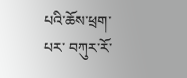པའི་ཆོས་ཕྲག་པར་ བཀུར་རོ་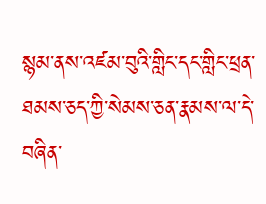སྙམ་ནས་འཛམ་བུའི་གླིང་དང་གླིང་ཕྲན་ཐམས་ཅད་ཀྱི་སེམས་ཅན་རྣམས་ལ་དེ་ བཞིན་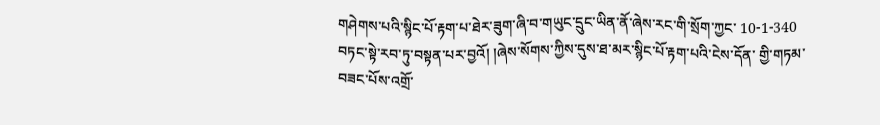གཤེགས་པའི་སྙིང་པོ་རྟག་པ་ཐེར་ཟུག་ཞི་བ་གཡུང་དྲུང་ཡིན་ནོ་ཞེས་རང་གི་སྲོག་ཀྱང་ 10-1-340 བཏང་སྟེ་རབ་ཏུ་བསྟན་པར་བྱའོ། །ཞེས་སོགས་ཀྱིས་དུས་ཐ་མར་སྙིང་པོ་རྟག་པའི་ངེས་དོན་ གྱི་གཏམ་བཟང་པོས་འགྲོ་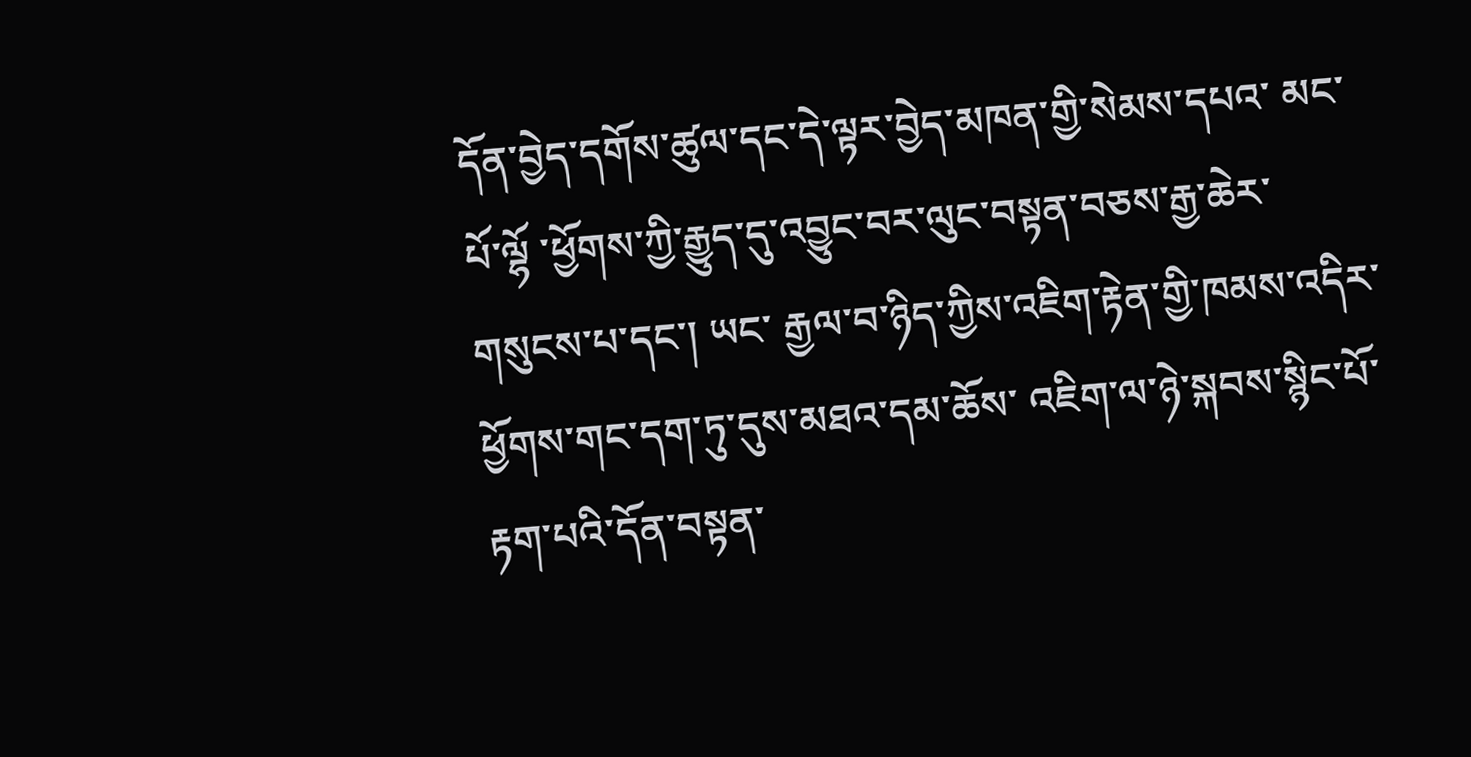དོན་བྱེད་དགོས་ཚུལ་དང་དེ་ལྟར་བྱེད་མཁན་གྱི་སེམས་དཔའ་ མང་པོ་ལྷོ ་ཕྱོགས་ཀྱི་རྒྱུད་དུ་འབྱུང་བར་ལུང་བསྟན་བཅས་རྒྱ་ཆེར་གསུངས་པ་དང་། ཡང་ རྒྱལ་བ་ཉིད་ཀྱིས་འཇིག་རྟེན་གྱི་ཁམས་འདིར་ཕྱོགས་གང་དག་ཏུ་དུས་མཐའ་དམ་ཆོས་ འཇིག་ལ་ཉེ་སྐབས་སྙིང་པོ་རྟག་པའི་དོན་བསྟན་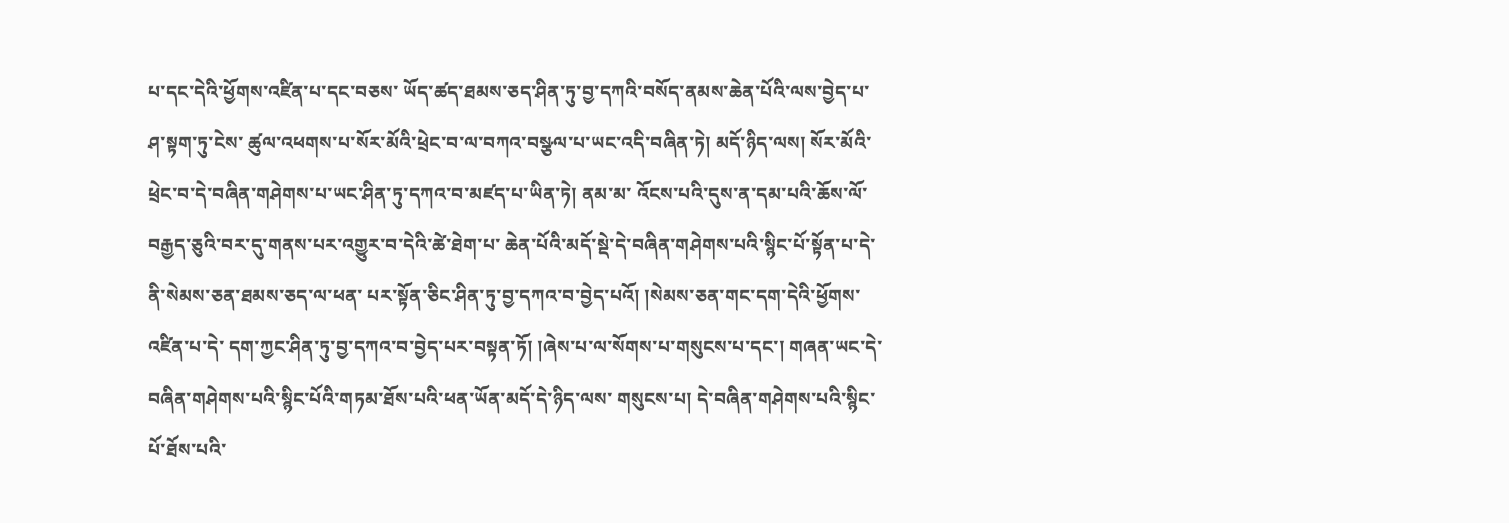པ་དང་དེའི་ཕྱོགས་འཛིན་པ་དང་བཅས་ ཡོད་ཚད་ཐམས་ཅད་ཤིན་ཏུ་བྱ་དཀའི་བསོད་ནམས་ཆེན་པོའི་ལས་བྱེད་པ་ཤ་སྟག་ཏུ་ངེས་ ཚུལ་འཕགས་པ་སོར་མོའི་ཕྲེང་བ་ལ་བཀའ་བསྩལ་པ་ཡང་འདི་བཞིན་ཏེ། མདོ་ཉིད་ལས། སོར་མོའི་ཕྲེང་བ་དེ་བཞིན་གཤེགས་པ་ཡང་ཤིན་ཏུ་དཀའ་བ་མཛད་པ་ཡིན་ཏེ། ནམ་མ་ འོངས་པའི་དུས་ན་དམ་པའི་ཆོས་ལོ་བརྒྱད་ཅུའི་བར་དུ་གནས་པར་འགྱུར་བ་དེའི་ཚེ་ཐེག་པ་ ཆེན་པོའི་མདོ་སྡེ་དེ་བཞིན་གཤེགས་པའི་སྙིང་པོ་སྟོན་པ་དེ་ནི་སེམས་ཅན་ཐམས་ཅད་ལ་ཕན་ པར་སྟོན་ཅིང་ཤིན་ཏུ་བྱ་དཀའ་བ་བྱེད་པའོ། །སེམས་ཅན་གང་དག་དེའི་ཕྱོགས་འཛིན་པ་དེ་ དག་ཀྱང་ཤིན་ཏུ་བྱ་དཀའ་བ་བྱེད་པར་བསྟན་ཏོ། །ཞེས་པ་ལ་སོགས་པ་གསུངས་པ་དང་། གཞན་ཡང་དེ་བཞིན་གཤེགས་པའི་སྙིང་པོའི་གཏམ་ཐོས་པའི་ཕན་ཡོན་མདོ་དེ་ཉིད་ལས་ གསུངས་པ། དེ་བཞིན་གཤེགས་པའི་སྙིང་པོ་ཐོས་པའི་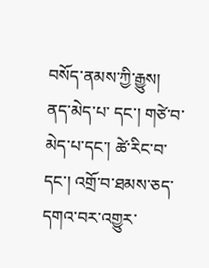བསོད་ནམས་ཀྱི་རྒྱུས། ནད་མེད་པ་ དང་། གཙེ་བ་མེད་པ་དང་། ཚེ་རིང་བ་དང་། འགྲོ་བ་ཐམས་ཅད་དགའ་བར་འགྱུར་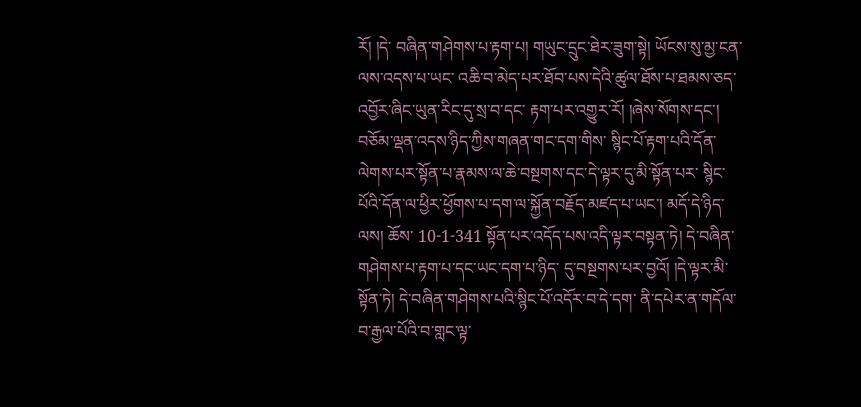རོ། །དེ་ བཞིན་གཤེགས་པ་རྟག་པ། གཡུང་དྲུང་ཐེར་ཟུག་སྟེ། ཡོངས་སུ་མྱ་ངན་ལས་འདས་པ་ཡང་ འཆི་བ་མེད་པར་ཐོབ་པས་དེའི་ཚུལ་ཐོས་པ་ཐམས་ཅད་འབྱོར་ཞིང་ཡུན་རིང་དུ་སྲ་བ་དང་ རྟག་པར་འགྱུར་རོ། །ཞེས་སོགས་དང་། བཅོམ་ལྡན་འདས་ཉིད་ཀྱིས་གཞན་གང་དག་གིས་ སྙིང་པོ་རྟག་པའི་དོན་ལེགས་པར་སྟོན་པ་རྣམས་ལ་ཆེ་བསྔགས་དང་དེ་ལྟར་དུ་མི་སྟོན་པར་ སྙིང་པོའི་དོན་ལ་ཕྱིར་ཕྱོགས་པ་དག་ལ་སྐྱོན་བརྗོད་མཛད་པ་ཡང་། མདོ་དེ་ཉིད་ལས། ཆོས་ 10-1-341 སྟོན་པར་འདོད་པས་འདི་ལྟར་བསྟན་ཏེ། དེ་བཞིན་གཤེགས་པ་རྟག་པ་དང་ཡང་དག་པ་ཉིད་ དུ་བསྔགས་པར་བྱའོ། །དེ་ལྟར་མི་སྟོན་ཏེ། དེ་བཞིན་གཤེགས་པའི་སྙིང་པོ་འདོར་བ་དེ་དག་ ནི་དཔེར་ན་གདོལ་བ་རྒྱལ་པོའི་བ་གླང་ལྟ་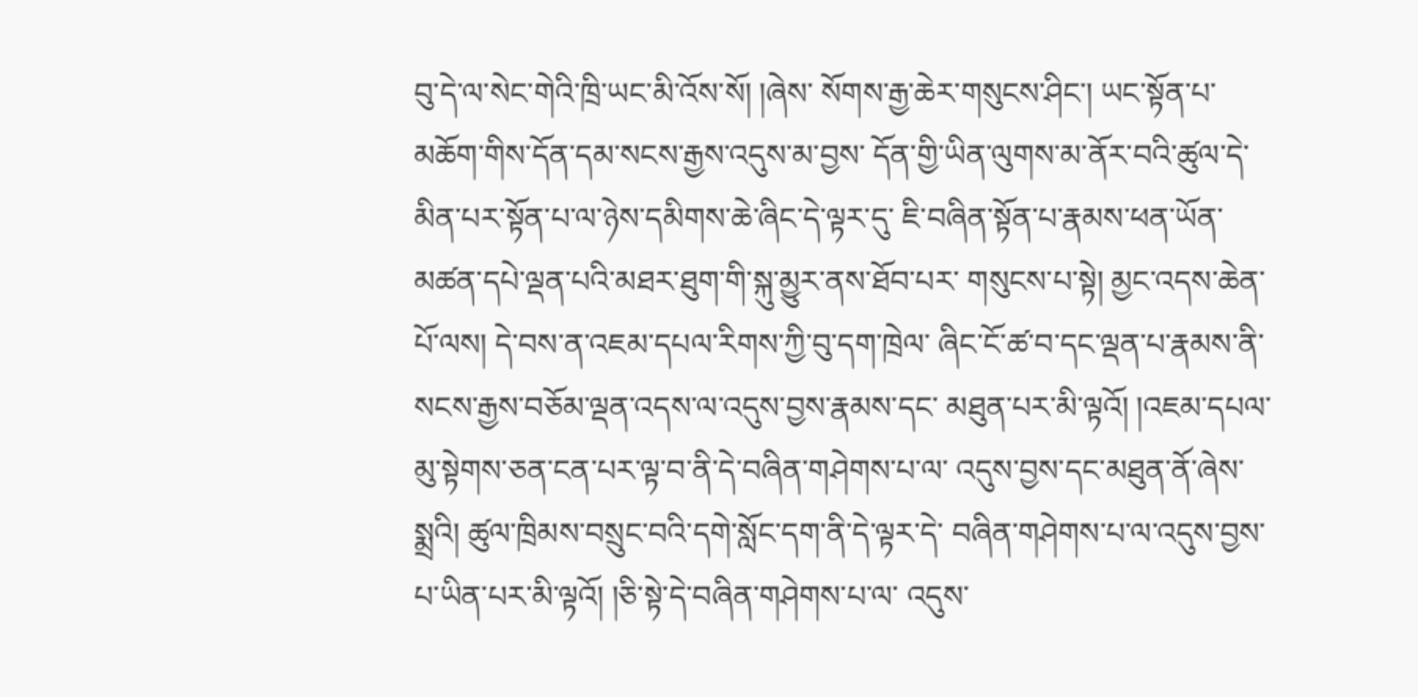བུ་དེ་ལ་སེང་གེའི་ཁྲི་ཡང་མི་འོས་སོ། །ཞེས་ སོགས་རྒྱ་ཆེར་གསུངས་ཤིང་། ཡང་སྟོན་པ་མཆོག་གིས་དོན་དམ་སངས་རྒྱས་འདུས་མ་བྱས་ དོན་གྱི་ཡིན་ལུགས་མ་ནོར་བའི་ཚུལ་དེ་མིན་པར་སྟོན་པ་ལ་ཉེས་དམིགས་ཆེ་ཞིང་དེ་ལྟར་དུ་ ཇི་བཞིན་སྟོན་པ་རྣམས་ཕན་ཡོན་མཚན་དཔེ་ལྡན་པའི་མཐར་ཐུག་གི་སྐུ་མྱུར་ནས་ཐོབ་པར་ གསུངས་པ་སྟེ། མྱང་འདས་ཆེན་པོ་ལས། དེ་བས་ན་འཇམ་དཔལ་རིགས་ཀྱི་བུ་དག་ཁྲེལ་ ཞིང་ངོ་ཚ་བ་དང་ལྡན་པ་རྣམས་ནི་སངས་རྒྱས་བཅོམ་ལྡན་འདས་ལ་འདུས་བྱས་རྣམས་དང་ མཐུན་པར་མི་ལྟའོ། །འཇམ་དཔལ་མུ་སྟེགས་ཅན་ངན་པར་ལྟ་བ་ནི་དེ་བཞིན་གཤེགས་པ་ལ་ འདུས་བྱས་དང་མཐུན་ནོ་ཞེས་སྨྲའི། ཚུལ་ཁྲིམས་བསྲུང་བའི་དགེ་སློང་དག་ནི་དེ་ལྟར་དེ་ བཞིན་གཤེགས་པ་ལ་འདུས་བྱས་པ་ཡིན་པར་མི་ལྟའོ། །ཅི་སྟེ་དེ་བཞིན་གཤེགས་པ་ལ་ འདུས་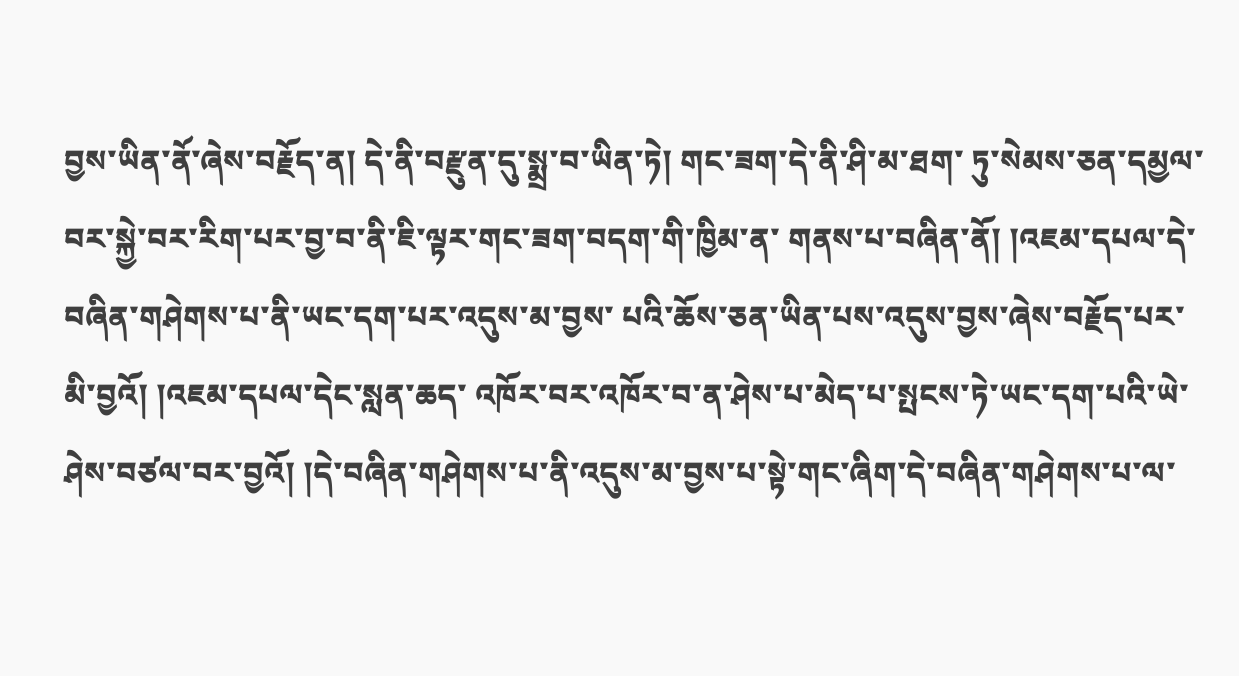བྱས་ཡིན་ནོ་ཞེས་བརྗོད་ན། དེ་ནི་བརྫུན་དུ་སྨྲ་བ་ཡིན་ཏེ། གང་ཟག་དེ་ནི་ཤི་མ་ཐག་ ཏུ་སེམས་ཅན་དམྱལ་བར་སྐྱེ་བར་རིག་པར་བྱ་བ་ནི་ཇི་ལྟར་གང་ཟག་བདག་གི་ཁྱིམ་ན་ གནས་པ་བཞིན་ནོ། །འཇམ་དཔལ་དེ་བཞིན་གཤེགས་པ་ནི་ཡང་དག་པར་འདུས་མ་བྱས་ པའི་ཆོས་ཅན་ཡིན་པས་འདུས་བྱས་ཞེས་བརྗོད་པར་མི་བྱའོ། །འཇམ་དཔལ་དེང་སླན་ཆད་ འཁོར་བར་འཁོར་བ་ན་ཤེས་པ་མེད་པ་སྤངས་ཏེ་ཡང་དག་པའི་ཡེ་ཤེས་བཙལ་བར་བྱའོ། །དེ་བཞིན་གཤེགས་པ་ནི་འདུས་མ་བྱས་པ་སྟེ་གང་ཞིག་དེ་བཞིན་གཤེགས་པ་ལ་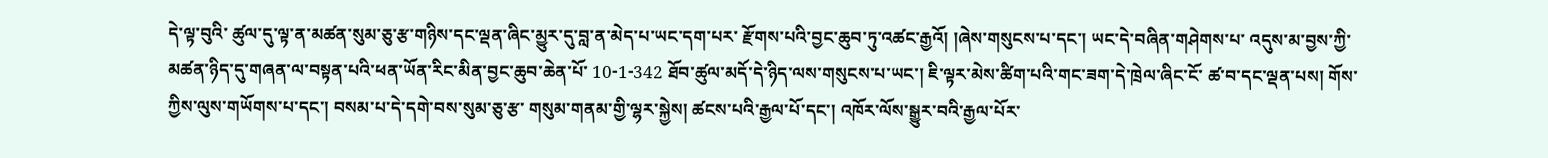དེ་ལྟ་བུའི་ ཚུལ་དུ་ལྟ་ན་མཚན་སུམ་ཅུ་རྩ་གཉིས་དང་ལྡན་ཞིང་མྱུར་དུ་བླ་ན་མེད་པ་ཡང་དག་པར་ རྫོགས་པའི་བྱང་ཆུབ་ཏུ་འཚང་རྒྱའོ། །ཞེས་གསུངས་པ་དང་། ཡང་དེ་བཞིན་གཤེགས་པ་ འདུས་མ་བྱས་ཀྱི་མཚན་ཉིད་དུ་གཞན་ལ་བསྟན་པའི་ཕན་ཡོན་རིང་མིན་བྱང་ཆུབ་ཆེན་པོ་ 10-1-342 ཐོབ་ཚུལ་མདོ་དེ་ཉིད་ལས་གསུངས་པ་ཡང་། ཇི་ལྟར་མེས་ཚིག་པའི་གང་ཟག་དེ་ཁྲེལ་ཞིང་ངོ་ ཚ་བ་དང་ལྡན་པས། གོས་ཀྱིས་ལུས་གཡོགས་པ་དང་། བསམ་པ་དེ་དགེ་བས་སུམ་ཅུ་རྩ་ གསུམ་གནམ་གྱི་ལྷར་སྐྱེས། ཚངས་པའི་རྒྱལ་པོ་དང་། འཁོར་ལོས་སྒྱུར་བའི་རྒྱལ་པོར་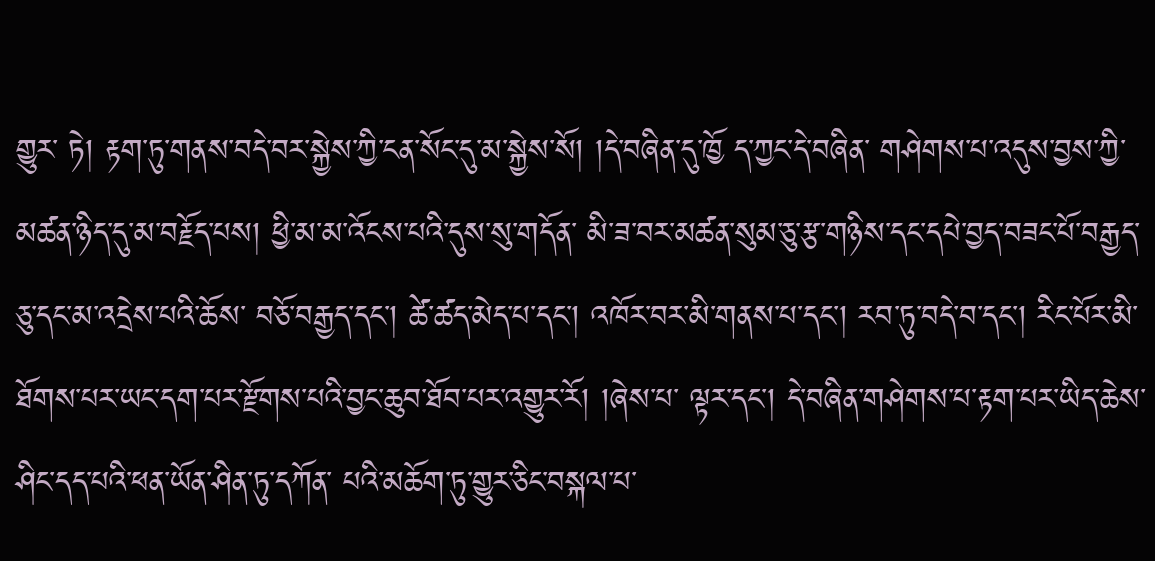གྱུར་ ཏེ། རྟག་ཏུ་གནས་བདེ་བར་སྐྱེས་ཀྱི་ངན་སོང་དུ་མ་སྐྱེས་སོ། །དེ་བཞིན་དུ་ཁྱོ ད་ཀྱང་དེ་བཞིན་ གཤེགས་པ་འདུས་བྱས་ཀྱི་མཚན་ཉིད་དུ་མ་བརྗོད་པས། ཕྱི་མ་མ་འོངས་པའི་དུས་སུ་གདོན་ མི་ཟ་བར་མཚན་སུམ་ཅུ་རྩ་གཉིས་དང་དཔེ་བྱད་བཟང་པོ་བརྒྱད་ཅུ་དང་མ་འདྲེས་པའི་ཆོས་ བཅོ་བརྒྱད་དང་། ཚེ་ཚད་མེད་པ་དང་། འཁོར་བར་མི་གནས་པ་དང་། རབ་ཏུ་བདེ་བ་དང་། རིང་པོར་མི་ཐོགས་པར་ཡང་དག་པར་རྫོགས་པའི་བྱང་ཆུབ་ཐོབ་པར་འགྱུར་རོ། །ཞེས་པ་ ལྟར་དང་། དེ་བཞིན་གཤེགས་པ་རྟག་པར་ཡིད་ཆེས་ཤིང་དད་པའི་ཕན་ཡོན་ཤིན་ཏུ་དཀོན་ པའི་མཆོག་ཏུ་གྱུར་ཅིང་བསྐལ་པ་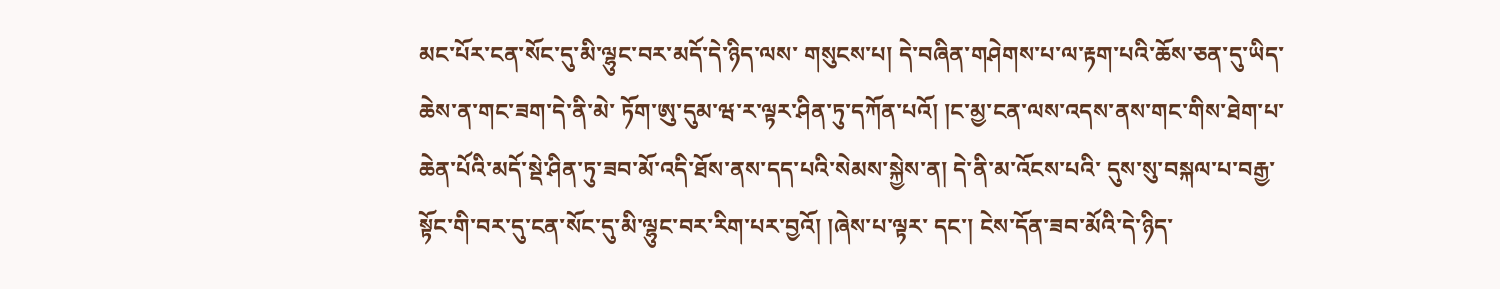མང་པོར་ངན་སོང་དུ་མི་ལྷུང་བར་མདོ་དེ་ཉིད་ལས་ གསུངས་པ། དེ་བཞིན་གཤེགས་པ་ལ་རྟག་པའི་ཆོས་ཅན་དུ་ཡིད་ཆེས་ན་གང་ཟག་དེ་ནི་མེ་ ཏོག་ཨུ་དུམ་ཝ་ར་ལྟར་ཤིན་ཏུ་དཀོན་པའོ། །ང་མྱ་ངན་ལས་འདས་ནས་གང་གིས་ཐེག་པ་ ཆེན་པོའི་མདོ་སྡེ་ཤིན་ཏུ་ཟབ་མོ་འདི་ཐོས་ནས་དད་པའི་སེམས་སྐྱེས་ན། དེ་ནི་མ་འོངས་པའི་ དུས་སུ་བསྐལ་པ་བརྒྱ་སྟོང་གི་བར་དུ་ངན་སོང་དུ་མི་ལྷུང་བར་རིག་པར་བྱའོ། །ཞེས་པ་ལྟར་ དང་། ངེས་དོན་ཟབ་མོའི་དེ་ཉིད་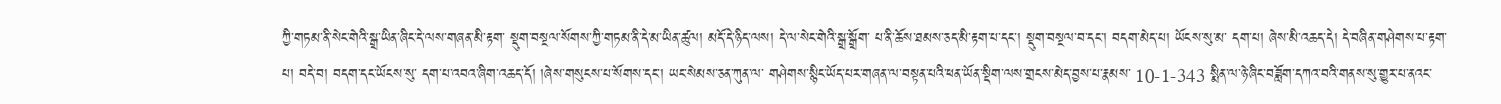ཀྱི་གཏམ་ནི་སེང་གེའི་སྒྲ་ཡིན་ཞིང་དེ་ལས་གཞན་མི་རྟག་ སྡུག་བསྔལ་སོགས་ཀྱི་གཏམ་ནི་དེ་མ་ཡིན་ཚུལ། མདོ་དེ་ཉིད་ལས། དེ་ལ་སེང་གེའི་སྒྲ་སྒྲོག་ པ་ནི་ཆོས་ཐམས་ཅད་མི་རྟག་པ་དང་། སྡུག་བསྔལ་བ་དང་། བདག་མེད་པ། ཡོངས་སུ་མ་ དག་པ། ཞེས་མི་འཆད་དེ། དེ་བཞིན་གཤེགས་པ་རྟག་པ། བདེ་བ། བདག་དང་ཡོངས་སུ་ དག་པ་འབའ་ཞིག་འཆད་དོ། །ཞེས་གསུངས་པ་སོགས་དང་། ཡང་སེམས་ཅན་ཀུན་ལ་ གཤེགས་སྙིང་ཡོད་པར་གཞན་ལ་བསྟན་པའི་ཕན་ཡོན་སྡིག་ལས་གྲངས་མེད་བྱས་པ་རྣམས་ 10-1-343 སྨིན་ལ་ཉེ་ཞིང་བཟློག་དཀའ་བའི་གནས་སུ་གྱུར་པ་ནའང་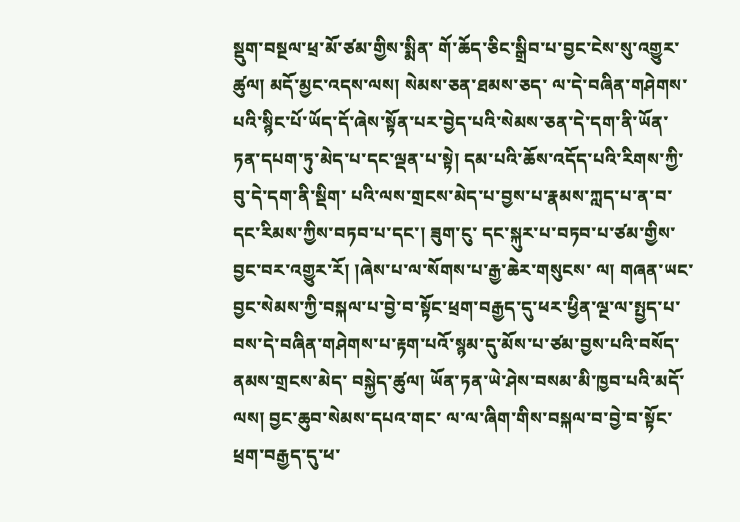སྡུག་བསྔལ་ཕྲ་མོ་ཙམ་གྱིས་སྨིན་ གོ་ཆོད་ཅིང་སྒྲིབ་པ་བྱང་ངེས་སུ་འགྱུར་ཚུལ། མདོ་མྱང་འདས་ལས། སེམས་ཅན་ཐམས་ཅད་ ལ་དེ་བཞིན་གཤེགས་པའི་སྙིང་པོ་ཡོད་དོ་ཞེས་སྟོན་པར་བྱེད་པའི་སེམས་ཅན་དེ་དག་ནི་ཡོན་ ཏན་དཔག་ཏུ་མེད་པ་དང་ལྡན་པ་སྟེ། དམ་པའི་ཆོས་འདོད་པའི་རིགས་ཀྱི་བུ་དེ་དག་ནི་སྡིག་ པའི་ལས་གྲངས་མེད་པ་བྱས་པ་རྣམས་ཀླད་པ་ན་བ་དང་རིམས་ཀྱིས་བཏབ་པ་དང་། ཟུག་ངུ་ དང་སྐུར་པ་བཏབ་པ་ཙམ་གྱིས་བྱང་བར་འགྱུར་རོ། །ཞེས་པ་ལ་སོགས་པ་རྒྱ་ཆེར་གསུངས་ ལ། གཞན་ཡང་བྱང་སེམས་ཀྱི་བསྐལ་པ་བྱེ་བ་སྟོང་ཕྲག་བརྒྱད་དུ་ཕར་ཕྱིན་ལྔ་ལ་སྤྱད་པ་ བས་དེ་བཞིན་གཤེགས་པ་རྟག་པའོ་སྙམ་དུ་མོས་པ་ཙམ་བྱས་པའི་བསོད་ནམས་གྲངས་མེད་ བསྐྱེད་ཚུལ། ཡོན་ཏན་ཡེ་ཤེས་བསམ་མི་ཁྱབ་པའི་མདོ་ལས། བྱང་ཆུབ་སེམས་དཔའ་གང་ ལ་ལ་ཞིག་གིས་བསྐལ་བ་བྱེ་བ་སྟོང་ཕྲག་བརྒྱད་དུ་ཕ་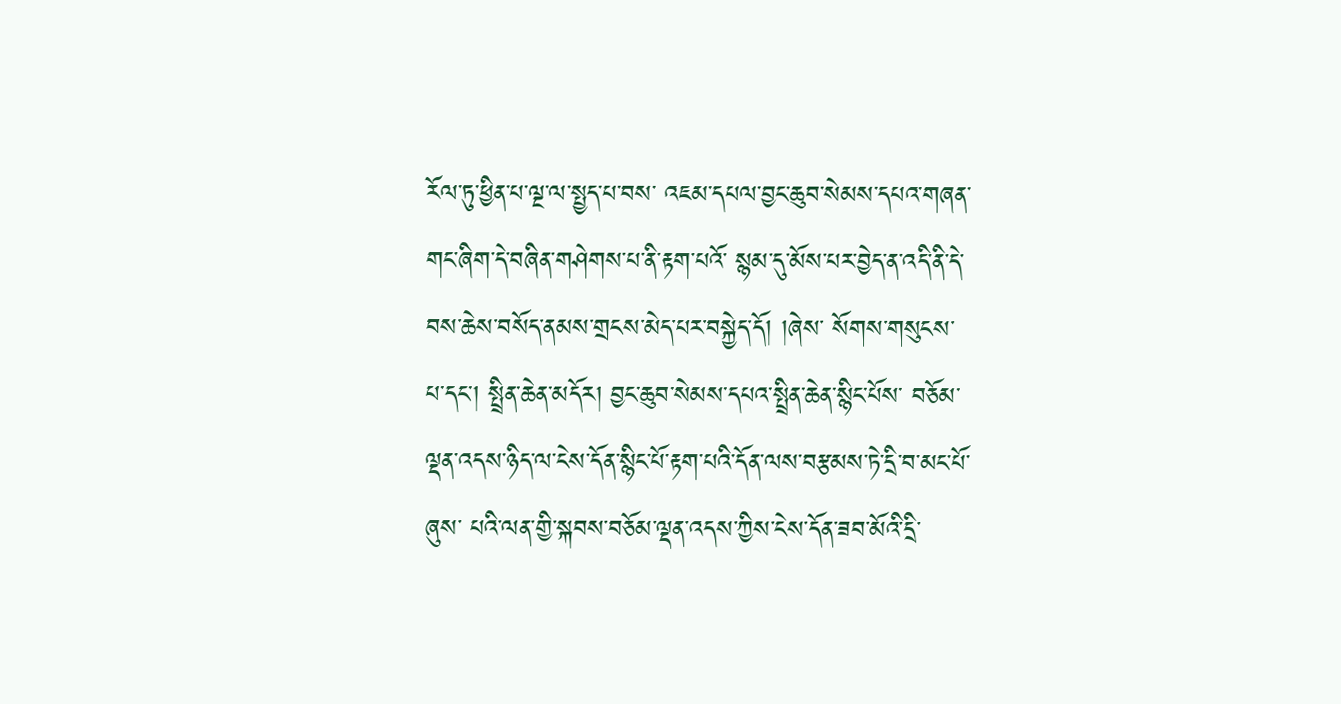རོལ་ཏུ་ཕྱིན་པ་ལྔ་ལ་སྤྱད་པ་བས་ འཇམ་དཔལ་བྱང་ཆུབ་སེམས་དཔའ་གཞན་གང་ཞིག་དེ་བཞིན་གཤེགས་པ་ནི་རྟག་པའོ་ སྙམ་དུ་མོས་པར་བྱེད་ན་འདི་ནི་དེ་བས་ཆེས་བསོད་ནམས་གྲངས་མེད་པར་བསྐྱེད་དོ། །ཞེས་ སོགས་གསུངས་པ་དང་། སྤྲིན་ཆེན་མདོར། བྱང་ཆུབ་སེམས་དཔའ་སྤྲིན་ཆེན་སྙིང་པོས་ བཅོམ་ལྡན་འདས་ཉིད་ལ་ངེས་དོན་སྙིང་པོ་རྟག་པའི་དོན་ལས་བརྩམས་ཏེ་དྲི་བ་མང་པོ་ཞུས་ པའི་ལན་གྱི་སྐབས་བཅོམ་ལྡན་འདས་ཀྱིས་ངེས་དོན་ཟབ་མོའི་དྲི་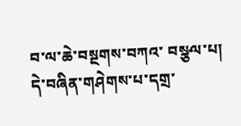བ་ལ་ཆེ་བསྔགས་བཀའ་ བསྩལ་པ། དེ་བཞིན་གཤེགས་པ་དགྲ་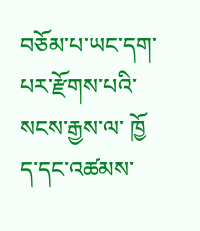བཅོམ་པ་ཡང་དག་པར་རྫོགས་པའི་སངས་རྒྱས་ལ་ ཁྱོ ད་དང་འཚམས་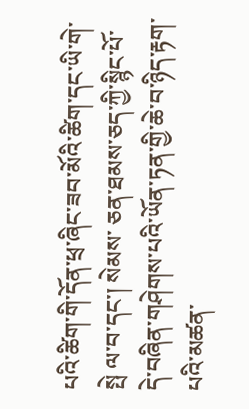པའི་ཚིག་གི་དོན་ཕྲ་ཞིང་ཟབ་མོའི་ཚིག་དང་ཡི་གེ་སྤེ ལ་བ་དང་། སེམས་ ཅན་ཐམས་ཅད་ཀྱི་སྙིང་པོ་དེ་བཞིན་གཤེགས་པའི་ཡོན་ཏན་གྱི་ཆེ་བ་ཉིད་རྟག་པའི་མཚན་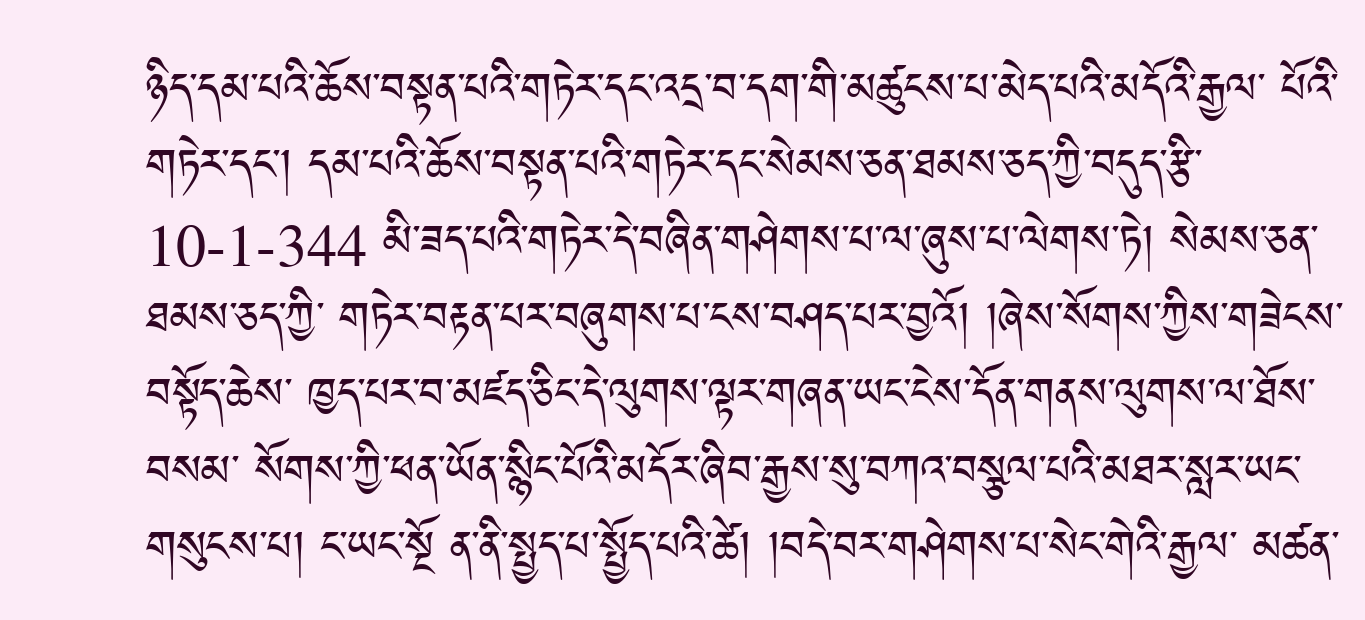ཉིད་དམ་པའི་ཆོས་བསྟན་པའི་གཏེར་དང་འདྲ་བ་དག་གི་མཚུངས་པ་མེད་པའི་མདོའི་རྒྱལ་ པོའི་གཏེར་དང་། དམ་པའི་ཆོས་བསྟན་པའི་གཏེར་དང་སེམས་ཅན་ཐམས་ཅད་ཀྱི་བདུད་རྩི་ 10-1-344 མི་ཟད་པའི་གཏེར་དེ་བཞིན་གཤེགས་པ་ལ་ཞུས་པ་ལེགས་ཏེ། སེམས་ཅན་ཐམས་ཅད་ཀྱི་ གཏེར་བརྟན་པར་བཞུགས་པ་ངས་བཤད་པར་བྱའོ། །ཞེས་སོགས་ཀྱིས་གཟེངས་བསྟོད་ཆེས་ ཁྱད་པར་བ་མཛད་ཅིང་དེ་ལུགས་ལྟར་གཞན་ཡང་ངེས་དོན་གནས་ལུགས་ལ་ཐོས་བསམ་ སོགས་ཀྱི་ཕན་ཡོན་སྙིང་པོའི་མདོར་ཞིབ་རྒྱས་སུ་བཀའ་བསྩལ་པའི་མཐར་སླར་ཡང་ གསུངས་པ། ང་ཡང་སྔོ ན་ནི་སྤྱད་པ་སྤྱོད་པའི་ཚེ། །བདེ་བར་གཤེགས་པ་སེང་གེའི་རྒྱལ་ མཚན་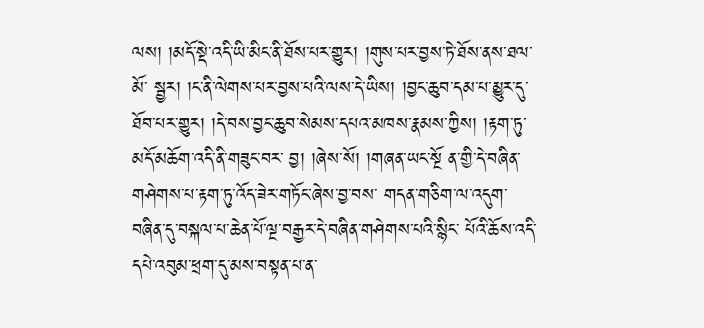ལས། །མདོ་སྡེ་འདི་ཡི་མིང་ནི་ཐོས་པར་གྱུར། །གུས་པར་བྱས་ཏེ་ཐོས་ནས་ཐལ་མོ་ སྦྱར། །ང་ནི་ལེགས་པར་བྱས་པའི་ལས་དེ་ཡིས། །བྱང་ཆུབ་དམ་པ་མྱུར་དུ་ཐོབ་པར་གྱུར། །དེ་བས་བྱང་ཆུབ་སེམས་དཔའ་མཁས་རྣམས་ཀྱིས། །རྟག་ཏུ་མདོ་མཆོག་འདི་ནི་གཟུང་བར་ བྱ། །ཞེས་སོ། །གཞན་ཡང་སྔོ ན་གྱི་དེ་བཞིན་གཤེགས་པ་རྟག་ཏུ་འོད་ཟེར་གཏོང་ཞེས་བྱ་བས་ གདན་གཅིག་ལ་འདུག་བཞིན་དུ་བསྐལ་པ་ཆེན་པོ་ལྔ་བརྒྱར་དེ་བཞིན་གཤེགས་པའི་སྙིང་ པོའི་ཆོས་འདི་དཔེ་འབུམ་ཕྲག་དུ་མས་བསྟན་པ་ན་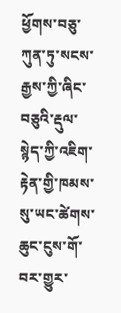ཕྱོགས་བཅུ་ཀུན་ཏུ་སངས་རྒྱས་ཀྱི་ཞིང་ བཅུའི་རྡུལ་སྙེད་ཀྱི་འཇིག་རྟེན་གྱི་ཁམས་སུ་ཡང་ཚེགས་ཆུང་ངུས་གོ་བར་གྱུར་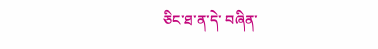ཅིང་ཐ་ན་དེ་ བཞིན་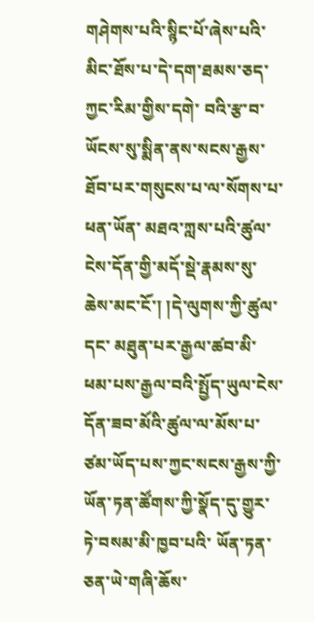གཤེགས་པའི་སྙིང་པོ་ཞེས་པའི་མིང་ཐོས་པ་དེ་དག་ཐམས་ཅད་ཀྱང་རིམ་གྱིས་དགེ་ བའི་རྩ་བ་ཡོངས་སུ་སྨིན་ནས་སངས་རྒྱས་ཐོབ་པར་གསུངས་པ་ལ་སོགས་པ་ཕན་ཡོན་ མཐའ་ཀླས་པའི་ཚུལ་ངེས་དོན་གྱི་མདོ་སྡེ་རྣམས་སུ་ཆེས་མང་ངོ་། །དེ་ལུགས་ཀྱི་ཚུལ་དང་ མཐུན་པར་རྒྱལ་ཚབ་མི་ཕམ་པས་རྒྱལ་བའི་སྤྱོད་ཡུལ་ངེས་དོན་ཟབ་མོའི་ཚུལ་ལ་མོས་པ་ ཙམ་ཡོད་པས་ཀྱང་སངས་རྒྱས་ཀྱི་ཡོན་ཏན་ཚོགས་ཀྱི་སྣོད་དུ་གྱུར་ཏེ་བསམ་མི་ཁྱབ་པའི་ ཡོན་ཏན་ཅན་ཡེ་གཞི་ཆོས་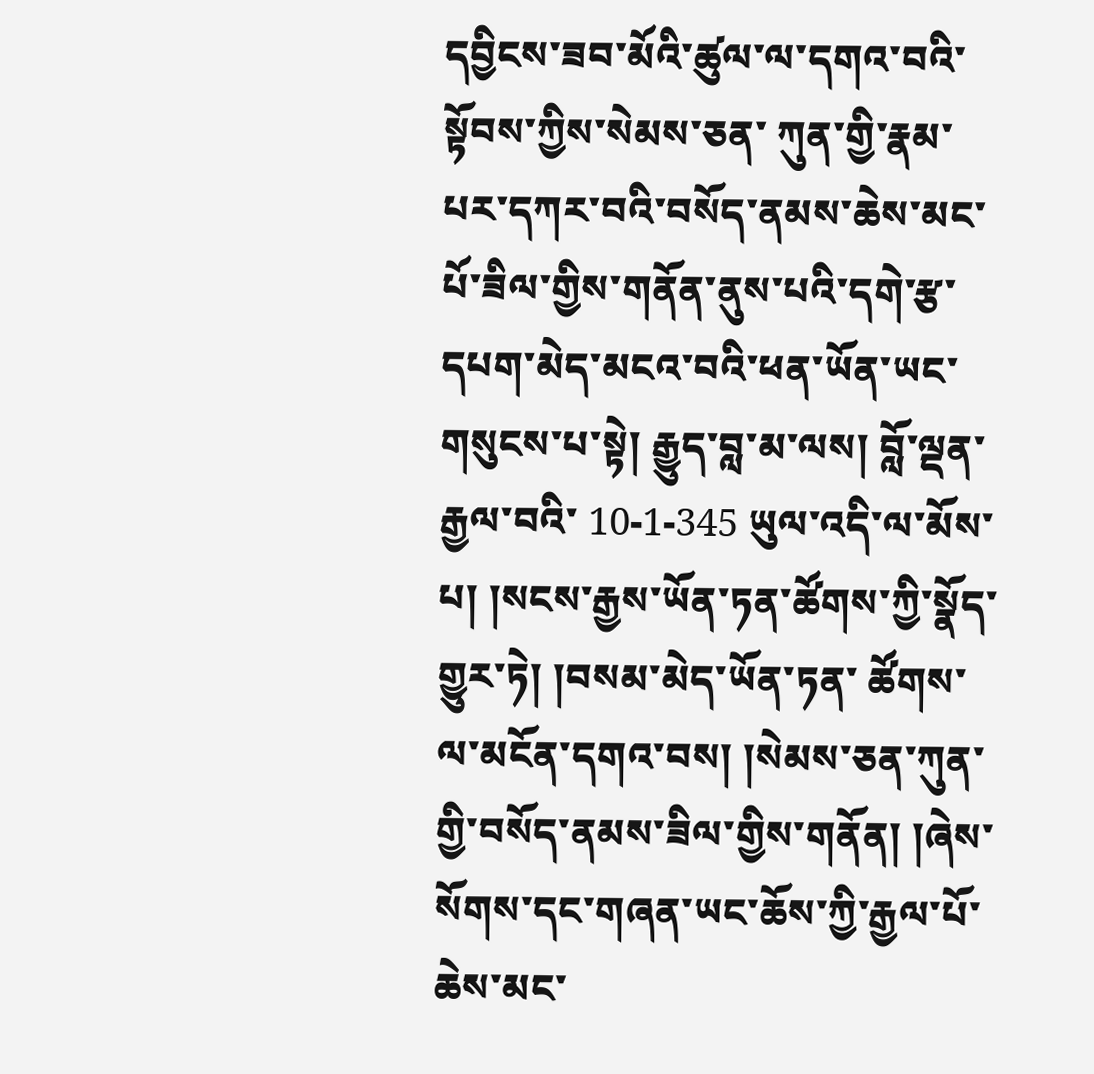དབྱིངས་ཟབ་མོའི་ཚུལ་ལ་དགའ་བའི་སྟོབས་ཀྱིས་སེམས་ཅན་ ཀུན་གྱི་རྣམ་པར་དཀར་བའི་བསོད་ནམས་ཆེས་མང་པོ་ཟིལ་གྱིས་གནོན་ནུས་པའི་དགེ་རྩ་ དཔག་མེད་མངའ་བའི་ཕན་ཡོན་ཡང་གསུངས་པ་སྟེ། རྒྱུད་བླ་མ་ལས། བློ་ལྡན་རྒྱལ་བའི་ 10-1-345 ཡུལ་འདི་ལ་མོས་པ། །སངས་རྒྱས་ཡོན་ཏན་ཚོགས་ཀྱི་སྣོད་གྱུར་ཏེ། །བསམ་མེད་ཡོན་ཏན་ ཚོགས་ལ་མངོན་དགའ་བས། །སེམས་ཅན་ཀུན་གྱི་བསོད་ནམས་ཟིལ་གྱིས་གནོན། །ཞེས་ སོགས་དང་གཞན་ཡང་ཆོས་ཀྱི་རྒྱལ་པོ་ཆེས་མང་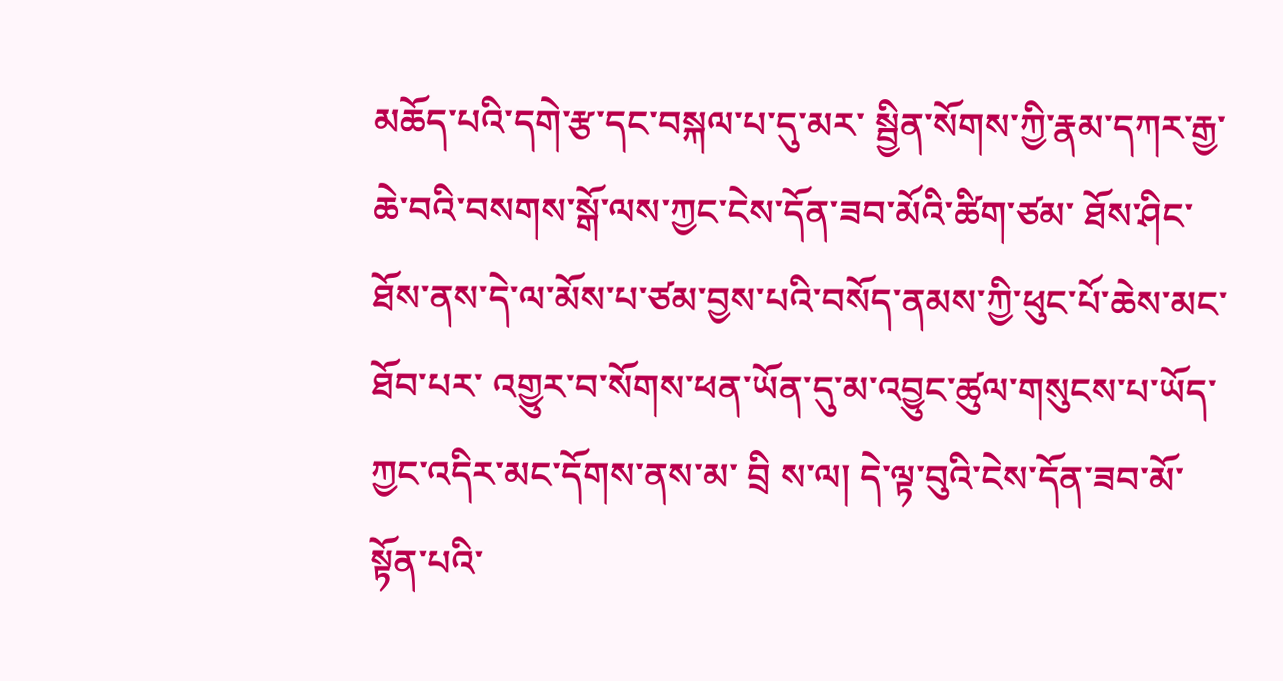མཆོད་པའི་དགེ་རྩ་དང་བསྐལ་པ་དུ་མར་ སྦྱིན་སོགས་ཀྱི་རྣམ་དཀར་རྒྱ་ཆེ་བའི་བསགས་སྒོ་ལས་ཀྱང་ངེས་དོན་ཟབ་མོའི་ཚིག་ཙམ་ ཐོས་ཤིང་ཐོས་ནས་དེ་ལ་མོས་པ་ཙམ་བྱས་པའི་བསོད་ནམས་ཀྱི་ཕུང་པོ་ཆེས་མང་ཐོབ་པར་ འགྱུར་བ་སོགས་ཕན་ཡོན་དུ་མ་འབྱུང་ཚུལ་གསུངས་པ་ཡོད་ཀྱང་འདིར་མང་དོགས་ནས་མ་ བྲི ས་ལ། དེ་ལྟ་བུའི་ངེས་དོན་ཟབ་མོ་སྟོན་པའི་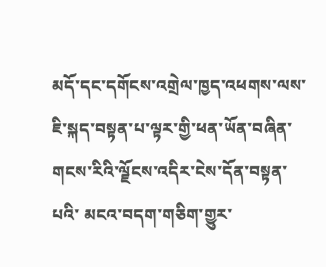མདོ་དང་དགོངས་འགྲེལ་ཁྱད་འཕགས་ལས་ ཇི་སྐད་བསྟན་པ་ལྟར་གྱི་ཕན་ཡོན་བཞིན་གངས་རིའི་ལྗོངས་འདིར་ངེས་དོན་བསྟན་པའི་ མངའ་བདག་གཅིག་གྱུར་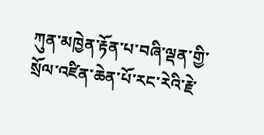ཀུན་མཁྱེན་རྟོན་པ་བཞི་ལྡན་གྱི་སྲོལ་འཛིན་ཆེན་པོ་རང་རེའི་རྗེ་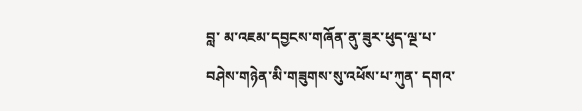བླ་ མ་འཇམ་དབྱངས་གཞོན་ནུ་ཟུར་ཕུད་ལྔ་པ་བཤེས་གཉེན་མི་གཟུགས་སུ་འཕོས་པ་ཀུན་ དགའ་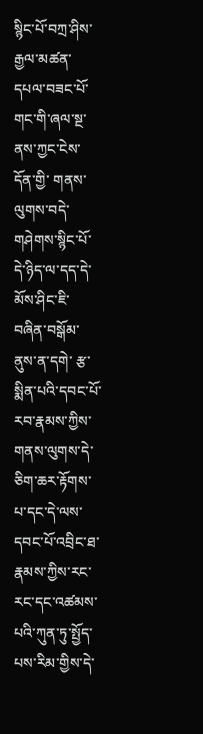སྙིང་པོ་བཀྲ་ཤིས་རྒྱལ་མཚན་དཔལ་བཟང་པོ་གང་གི་ཞལ་སྔ་ནས་ཀྱང་ངེས་དོན་གྱི་ གནས་ལུགས་བདེ་གཤེགས་སྙིང་པོ་དེ་ཉིད་ལ་དད་དེ་མོས་ཤིང་ཇི་བཞིན་བསྒོམ་ནུས་ན་དགེ་ རྩ་སྨིན་པའི་དབང་པོ་རབ་རྣམས་ཀྱིས་གནས་ལུགས་དེ་ཅིག་ཆར་རྟོགས་པ་དང་དེ་ལས་ དབང་པོ་འབྲིང་ཐ་རྣམས་ཀྱིས་རང་རང་དང་འཚམས་པའི་ཀུན་ཏུ་སྤྱོད་པས་རིམ་གྱིས་དེ་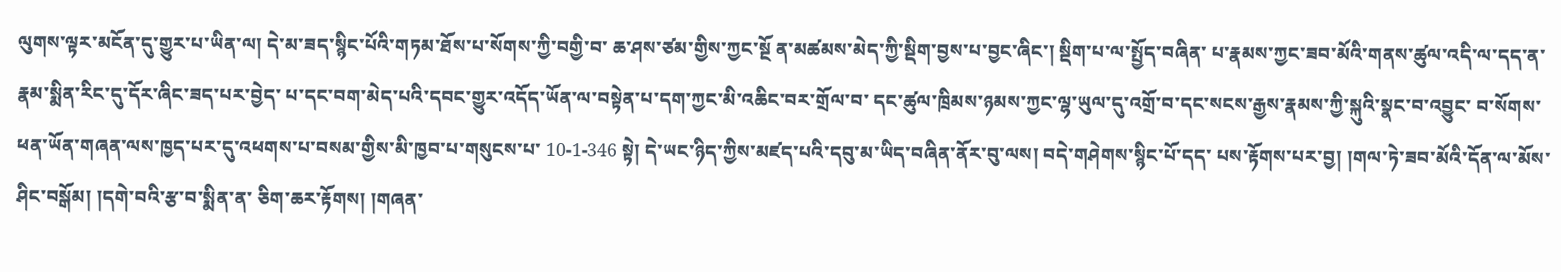ལུགས་ལྟར་མངོན་དུ་གྱུར་པ་ཡིན་ལ། དེ་མ་ཟད་སྙིང་པོའི་གཏམ་ཐོས་པ་སོགས་ཀྱི་བགྱི་བ་ ཆ་ཤས་ཙམ་གྱིས་ཀྱང་སྔོ ན་མཚམས་མེད་ཀྱི་སྡིག་བྱས་པ་བྱང་ཞིང་། སྡིག་པ་ལ་སྤྱོད་བཞིན་ པ་རྣམས་ཀྱང་ཟབ་མོའི་གནས་ཚུལ་འདི་ལ་དད་ན་རྣམ་སྨིན་རིང་དུ་དོར་ཞིང་ཟད་པར་བྱེད་ པ་དང་བག་མེད་པའི་དབང་གྱུར་འདོད་ཡོན་ལ་བསྟེན་པ་དག་ཀྱང་མི་འཆིང་བར་གྲོལ་བ་ དང་ཚུལ་ཁྲིམས་ཉམས་ཀྱང་ལྷ་ཡུལ་དུ་འགྲོ་བ་དང་སངས་རྒྱས་རྣམས་ཀྱི་སྐུའི་སྣང་བ་འབྱུང་ བ་སོགས་ཕན་ཡོན་གཞན་ལས་ཁྱད་པར་དུ་འཕགས་པ་བསམ་གྱིས་མི་ཁྱབ་པ་གསུངས་པ་ 10-1-346 སྟེ། དེ་ཡང་ཉིད་ཀྱིས་མཛད་པའི་དབུ་མ་ཡིད་བཞིན་ནོར་བུ་ལས། བདེ་གཤེགས་སྙིང་པོ་དད་ པས་རྟོགས་པར་བྱ། །གལ་ཏེ་ཟབ་མོའི་དོན་ལ་མོས་ཤིང་བསྒོམ། །དགེ་བའི་རྩ་བ་སྨིན་ན་ ཅིག་ཆར་རྟོགས། །གཞན་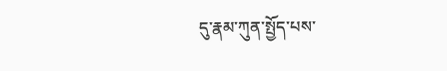དུ་རྣམ་ཀུན་སྤྱོད་པས་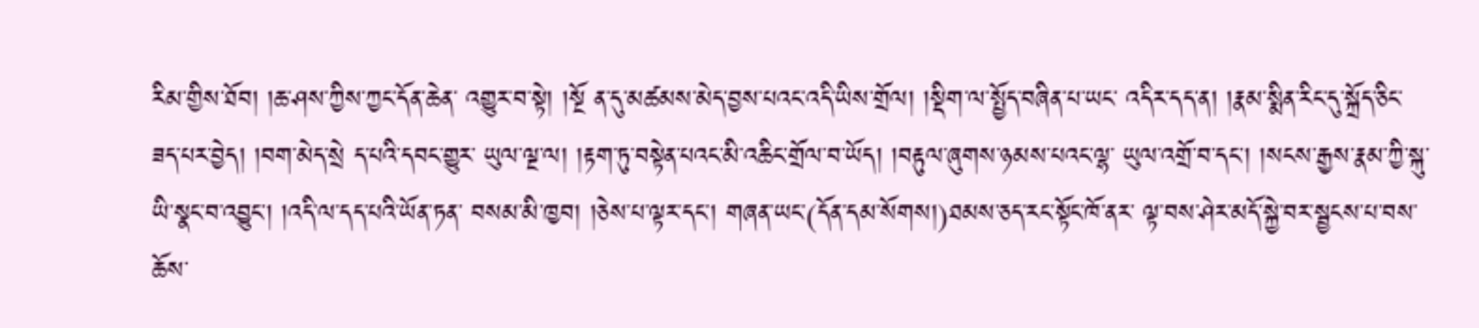རིམ་གྱིས་ཐོབ། །ཆ་ཤས་ཀྱིས་ཀྱང་དོན་ཆེན་ འགྱུར་བ་སྟེ། །སྔོ ན་དུ་མཚམས་མེད་བྱས་པའང་འདི་ཡིས་གྲོལ། །སྡིག་ལ་སྤྱོད་བཞིན་པ་ཡང་ འདིར་དད་ན། །རྣམ་སྨིན་རིང་དུ་སྐྲོད་ཅིང་ཟད་པར་བྱེད། །བག་མེད་སྲེ ད་པའི་དབང་གྱུར་ ཡུལ་ལྔ་ལ། །རྟག་ཏུ་བསྟེན་པའང་མི་འཆིང་གྲོལ་བ་ཡོད། །བརྟུལ་ཞུགས་ཉམས་པའང་ལྷ་ ཡུལ་འགྲོ་བ་དང་། །སངས་རྒྱས་རྣམ་ཀྱི་སྐུ་ཡི་སྣང་བ་འབྱུང་། །འདི་ལ་དད་པའི་ཡོན་ཏན་ བསམ་མི་ཁྱབ། །ཅེས་པ་ལྟར་དང་། གཞན་ཡང་(དོན་དམ་སོགས།)ཐམས་ཅད་རང་སྟོང་ཁོ་ནར་ ལྟ་བས་ཤེར་མདོ་སྐྱེ་བར་སྦྱངས་པ་བས་ཆོས་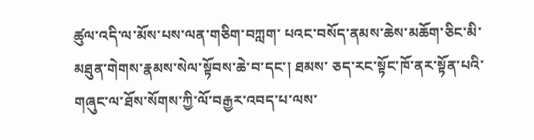ཚུལ་འདི་ལ་མོས་པས་ལན་གཅིག་བཀླག་ པའང་བསོད་ནམས་ཆེས་མཆོག་ཅིང་མི་མཐུན་གེགས་རྣམས་སེལ་སྟོབས་ཆེ་བ་དང་། ཐམས་ ཅད་རང་སྟོང་ཁོ་ནར་སྟོན་པའི་གཞུང་ལ་ཐོས་སོགས་ཀྱི་ལོ་བརྒྱར་འབད་པ་ལས་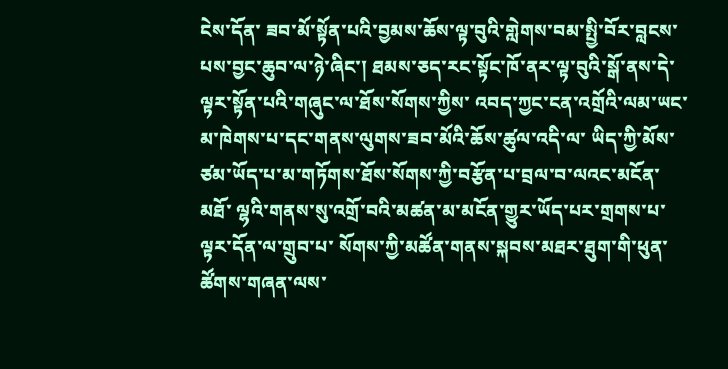ངེས་དོན་ ཟབ་མོ་སྟོན་པའི་བྱམས་ཆོས་ལྟ་བུའི་གླེགས་བམ་སྤྱི་བོར་བླངས་པས་བྱང་ཆུབ་ལ་ཉེ་ཞིང་། ཐམས་ཅད་རང་སྟོང་ཁོ་ནར་ལྟ་བུའི་སྒོ་ནས་དེ་ལྟར་སྟོན་པའི་གཞུང་ལ་ཐོས་སོགས་ཀྱིས་ འབད་ཀྱང་ངན་འགྲོའི་ལམ་ཡང་མ་ཁེགས་པ་དང་གནས་ལུགས་ཟབ་མོའི་ཆོས་ཚུལ་འདི་ལ་ ཡིད་ཀྱི་མོས་ཙམ་ཡོད་པ་མ་གཏོགས་ཐོས་སོགས་ཀྱི་བརྩོན་པ་བྲལ་བ་ལའང་མངོན་མཐོ་ ལྷའི་གནས་སུ་འགྲོ་བའི་མཚན་མ་མངོན་གྱུར་ཡོད་པར་གྲགས་པ་ལྟར་དོན་ལ་གྲུབ་པ་ སོགས་ཀྱི་མཚོན་གནས་སྐབས་མཐར་ཐུག་གི་ཕུན་ཚོགས་གཞན་ལས་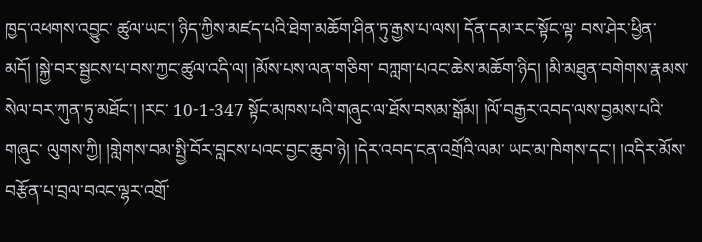ཁྱད་འཕགས་འབྱུང་ ཚུལ་ཡང་། ཉིད་ཀྱིས་མཛད་པའི་ཐེག་མཆོག་ཤིན་ཏུ་རྒྱས་པ་ལས། དོན་དམ་རང་སྟོང་ལྟ་ བས་ཤེར་ཕྱིན་མདོ། །སྐྱེ་བར་སྦྱངས་པ་བས་ཀྱང་ཚུལ་འདི་ལ། །མོས་པས་ལན་གཅིག་ བཀླག་པའང་ཆེས་མཆོག་ཉིད། །མི་མཐུན་བགེགས་རྣམས་སེལ་བར་ཀུན་ཏུ་མཐོང་། །རང་ 10-1-347 སྟོང་མཁས་པའི་གཞུང་ལ་ཐོས་བསམ་སྒོམ། །ལོ་བརྒྱར་འབད་ལས་བྱམས་པའི་གཞུང་ ལུགས་ཀྱི། །གླེགས་བམ་སྤྱི་བོར་བླངས་པའང་བྱང་ཆུབ་ཉེ། །དེར་འབད་ངན་འགྲོའི་ལམ་ ཡང་མ་ཁེགས་དང་། །འདིར་མོས་བརྩོན་པ་བྲལ་བའང་ལྷར་འགྲོ་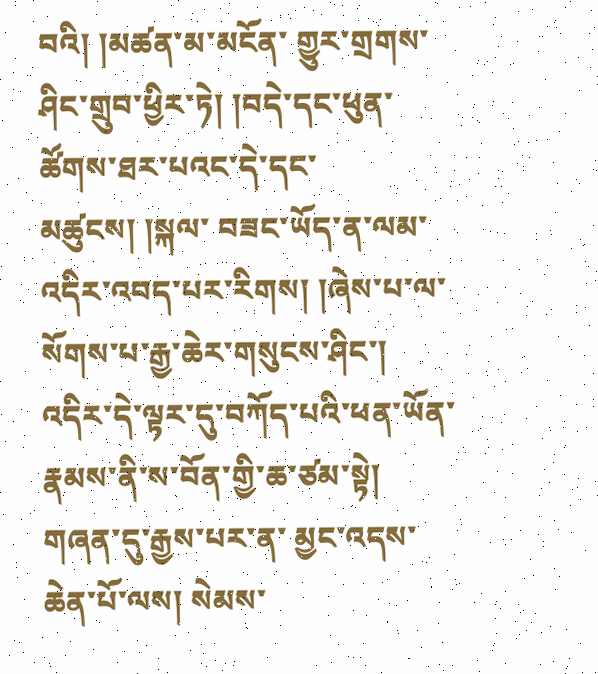བའི། །མཚན་མ་མངོན་ གྱུར་གྲགས་ཤིང་གྲུབ་ཕྱིར་ཏེ། །བདེ་དང་ཕུན་ཚོགས་ཐར་པའང་དེ་དང་མཚུངས། །སྐལ་ བཟང་ཡོད་ན་ལམ་འདིར་འབད་པར་རིགས། །ཞེས་པ་ལ་སོགས་པ་རྒྱ་ཆེར་གསུངས་ཤིང་། འདིར་དེ་ལྟར་དུ་བཀོད་པའི་ཕན་ཡོན་རྣམས་ནི་ས་བོན་གྱི་ཆ་ཙམ་སྟེ། གཞན་དུ་རྒྱས་པར་ན་ མྱང་འདས་ཆེན་པོ་ལས། སེམས་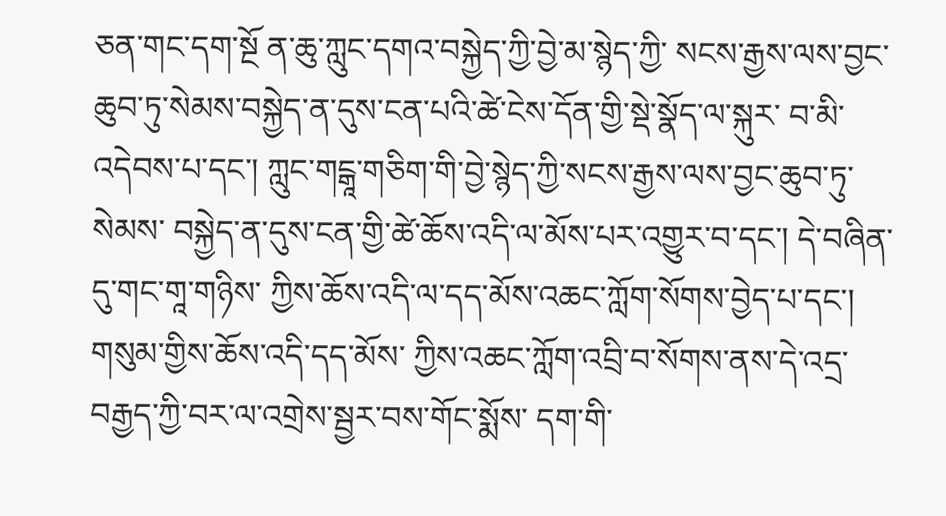ཅན་གང་དག་སྔོ ན་ཆུ་ཀླུང་དགའ་བསྐྱེད་ཀྱི་བྱེ་མ་སྙེད་ཀྱི་ སངས་རྒྱས་ལས་བྱང་ཆུབ་ཏུ་སེམས་བསྐྱེད་ན་དུས་ངན་པའི་ཚེ་ངེས་དོན་གྱི་སྡེ་སྣོད་ལ་སྐུར་ བ་མི་འདེབས་པ་དང་། ཀླུང་གངྒཱ་གཅིག་གི་བྱེ་སྙེད་ཀྱི་སངས་རྒྱས་ལས་བྱང་ཆུབ་ཏུ་སེམས་ བསྐྱེད་ན་དུས་ངན་གྱི་ཚེ་ཆོས་འདི་ལ་མོས་པར་འགྱུར་བ་དང་། དེ་བཞིན་དུ་གང་གཱ་གཉིས་ ཀྱིས་ཆོས་འདི་ལ་དད་མོས་འཆང་ཀློག་སོགས་བྱེད་པ་དང་། གསུམ་གྱིས་ཆོས་འདི་དད་མོས་ ཀྱིས་འཆང་ཀློག་འབྲི་བ་སོགས་ནས་དེ་འདྲ་བརྒྱད་ཀྱི་བར་ལ་འགྲེས་སྦྱར་བས་གོང་སྨོས་ དག་གི་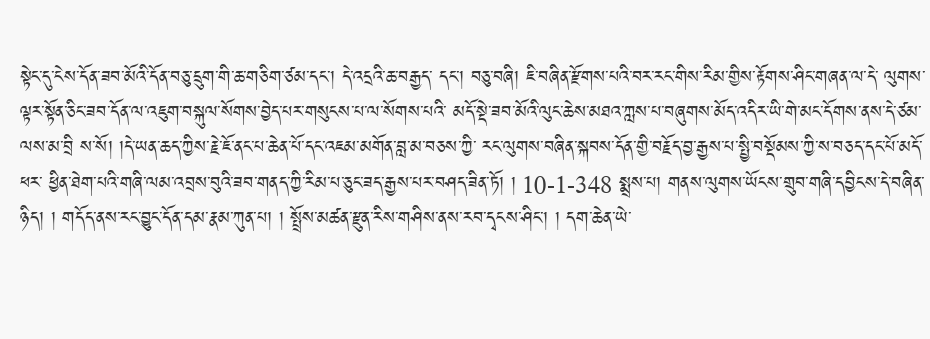སྟེང་དུ་ངེས་དོན་ཟབ་མོའི་དོན་བཅུ་དྲུག་གི་ཆ་གཅིག་ཙམ་དང་། དེ་འདྲའི་ཆ་བརྒྱད་ དང་། བཅུ་བཞི། ཇི་བཞིན་རྫོགས་པའི་བར་རང་གིས་རིམ་གྱིས་རྟོགས་ཤིང་གཞན་ལ་དེ་ ལུགས་ལྟར་སྟོན་ཅིང་ཟབ་དོན་ལ་འཇུག་བསྐུལ་སོགས་བྱེད་པར་གསུངས་པ་ལ་སོགས་པའི་ མདོ་སྡེ་ཟབ་མོའི་ལུང་ཆེས་མཐའ་ཀླས་པ་བཞུགས་མོད་འདིར་ཡི་གེ་མང་དོགས་ནས་དེ་ཙམ་ ལས་མ་བྲི ས་སོ། །དེ་ཡན་ཆད་ཀྱིས་རྗེ་ཇོ་ནང་པ་ཆེན་པོ་དང་འཇམ་མགོན་བླ་མ་བཅས་ཀྱི་ རང་ལུགས་བཞིན་སྐབས་དོན་གྱི་བརྗོད་བྱ་རྒྱས་པ་སྤྱི་བསྡོམས་ཀྱི་ས་བཅད་དང་པོ་མདོ་ཕར་ ཕྱིན་ཐེག་པའི་གཞི་ལམ་འབྲས་བུའི་ཟབ་གནད་ཀྱི་རིམ་པ་ཅུང་ཟད་རྒྱས་པར་བཤད་ཟིན་ཏོ། ། 10-1-348 སྨྲས་པ། གནས་ལུགས་ཡོངས་གྲུབ་གཞི་དབྱིངས་དེ་བཞིན་ཉིད། ། གདོད་ནས་རང་བྱུང་དོན་དམ་རྣམ་ཀུན་པ། ། སྤྲོས་མཚན་རྫུན་རིས་གཤིས་ནས་རབ་དྭངས་ཤིང་། ། དག་ཆེན་ཡེ་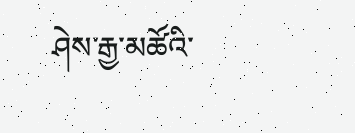ཤེས་རྒྱ་མཚོའི་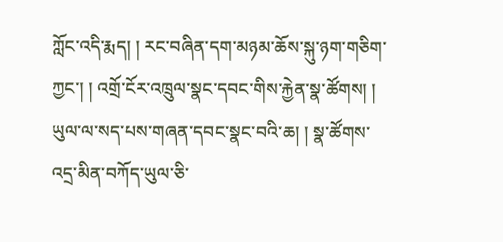ཀློང་འདི་རྨད། ། རང་བཞིན་དག་མཉམ་ཆོས་སྐུ་ཉག་གཅིག་ཀྱང་། ། འགྲོ་ངོར་འཁྲུལ་སྣང་དབང་གིས་རྐྱེན་སྣ་ཚོགས། ། ཡུལ་ལ་སད་པས་གཞན་དབང་སྣང་བའི་ཆ། ། སྣ་ཚོགས་འདྲ་མིན་བཀོད་ཡུལ་ཅི་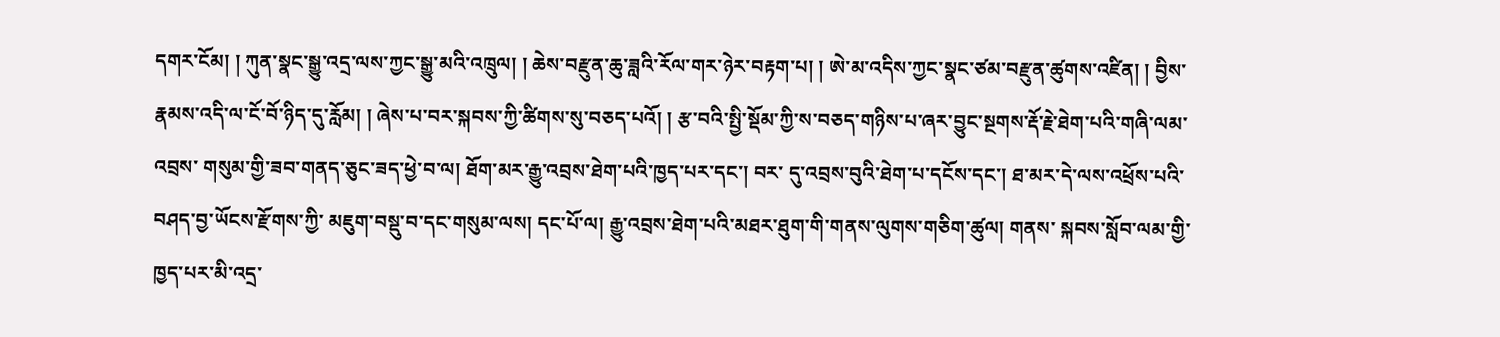དགར་ངོམ། ། ཀུན་སྣང་སྒྱུ་འདྲ་ལས་ཀྱང་སྒྱུ་མའི་འཁྲུལ། ། ཆེས་བརྫུན་ཆུ་ཟླའི་རོལ་གར་ཉེར་བརྟག་པ། ། ཨེ་མ་འདིས་ཀྱང་སྣང་ཙམ་བརྫུན་ཚུགས་འཛིན། ། བྱིས་རྣམས་འདི་ལ་ངོ་བོ་ཉིད་དུ་རློམ། ། ཞེས་པ་བར་སྐབས་ཀྱི་ཚིགས་སུ་བཅད་པའོ། ། རྩ་བའི་སྤྱི་སྡོམ་ཀྱི་ས་བཅད་གཉིས་པ་ཞར་བྱུང་སྔགས་རྡོ་རྗེ་ཐེག་པའི་གཞི་ལམ་འབྲས་ གསུམ་གྱི་ཟབ་གནད་ཅུང་ཟད་ཕྱེ་བ་ལ། ཐོག་མར་རྒྱུ་འབྲས་ཐེག་པའི་ཁྱད་པར་དང་། བར་ དུ་འབྲས་བུའི་ཐེག་པ་དངོས་དང་། ཐ་མར་དེ་ལས་འཕྲོས་པའི་བཤད་བྱ་ཡོངས་རྫོགས་ཀྱི་ མཇུག་བསྡུ་བ་དང་གསུམ་ལས། དང་པོ་ལ། རྒྱུ་འབྲས་ཐེག་པའི་མཐར་ཐུག་གི་གནས་ལུགས་གཅིག་ཚུལ། གནས་ སྐབས་སློབ་ལམ་གྱི་ཁྱད་པར་མི་འདྲ་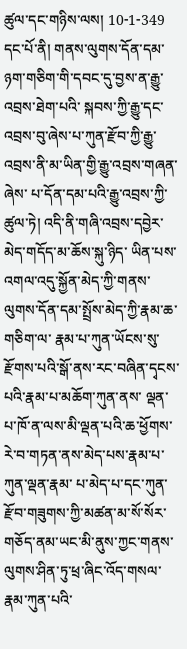ཚུལ་དང་གཉིས་ལས། 10-1-349 དང་པོ་ནི། གནས་ལུགས་དོན་དམ་ཉག་གཅིག་གི་དབང་དུ་བྱས་ན་རྒྱུ་འབྲས་ཐེག་པའི་ སྐབས་ཀྱི་རྒྱུ་དང་འབྲས་བུ་ཞེས་པ་ཀུན་རྫོབ་ཀྱི་རྒྱུ་འབྲས་ནི་མ་ཡིན་གྱི་རྒྱུ་འབྲས་གཞན་ཞེས་ པ་དོན་དམ་པའི་རྒྱུ་འབྲས་ཀྱི་ཚུལ་ཏེ། འདི་ནི་གཞི་འབྲས་དབྱེར་མེད་གདོད་མ་ཆོས་སྐུ་ཉིད་ ཡིན་པས་འགལ་འདུ་སྐྱོན་མེད་ཀྱི་གནས་ལུགས་དོན་དམ་སྤྲོས་མེད་ཀྱི་རྣམ་ཆ་གཅིག་ལ་ རྣམ་པ་ཀུན་ཡོངས་སུ་རྫོགས་པའི་སྒོ་ནས་རང་བཞིན་དྭངས་པའི་རྣམ་པ་མཆོག་ཀུན་ནས་ ལྡན་པ་ཁོ་ན་ལས་མི་ལྡན་པའི་ཆ་ཕྱོགས་རེ་བ་གཏན་ནས་མེད་པས་རྣམ་པ་ཀུན་ལྡན་རྣམ་ པ་མེད་པ་དང་ཀུན་རྫོབ་གཟུགས་ཀྱི་མཚན་མ་སོ་སོར་གཅོད་ནམ་ཡང་མི་ནུས་ཀྱང་གནས་ ལུགས་ཤིན་ཏུ་ཕྲ་ཞིང་འོད་གསལ་རྣམ་ཀུན་པའི་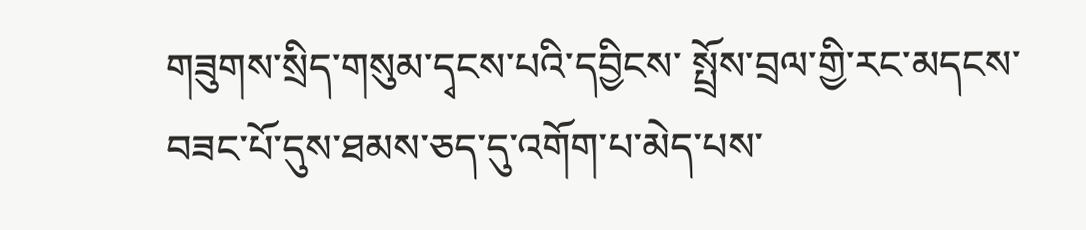གཟུགས་སྲིད་གསུམ་དྭངས་པའི་དབྱིངས་ སྤྲོས་བྲལ་གྱི་རང་མདངས་བཟང་པོ་དུས་ཐམས་ཅད་དུ་འགོག་པ་མེད་པས་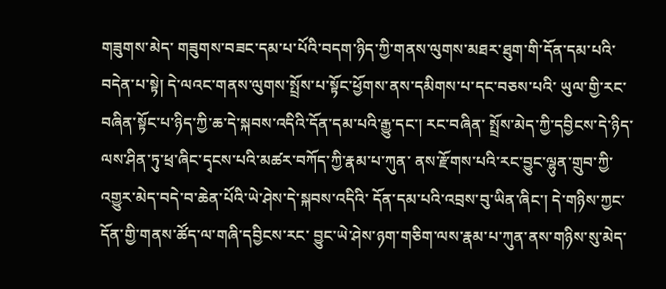གཟུགས་མེད་ གཟུགས་བཟང་དམ་པ་པོའི་བདག་ཉིད་ཀྱི་གནས་ལུགས་མཐར་ཐུག་གི་དོན་དམ་པའི་ བདེན་པ་སྟེ། དེ་ལའང་གནས་ལུགས་སྤྲོས་པ་སྟོང་ཕྱོགས་ནས་དམིགས་པ་དང་བཅས་པའི་ ཡུལ་གྱི་རང་བཞིན་སྟོང་པ་ཉིད་ཀྱི་ཆ་དེ་སྐབས་འདིའི་དོན་དམ་པའི་རྒྱུ་དང་། རང་བཞིན་ སྤྲོས་མེད་ཀྱི་དབྱིངས་དེ་ཉིད་ལས་ཤིན་ཏུ་ཕྲ་ཞིང་དྭངས་པའི་མཚར་བཀོད་ཀྱི་རྣམ་པ་ཀུན་ ནས་རྫོགས་པའི་རང་བྱུང་ལྷུན་གྲུབ་ཀྱི་འགྱུར་མེད་བདེ་བ་ཆེན་པོའི་ཡེ་ཤེས་དེ་སྐབས་འདིའི་ དོན་དམ་པའི་འབྲས་བུ་ཡིན་ཞིང་། དེ་གཉིས་ཀྱང་དོན་གྱི་གནས་ཚོད་ལ་གཞི་དབྱིངས་རང་ བྱུང་ཡེ་ཤེས་ཉག་གཅིག་ལས་རྣམ་པ་ཀུན་ནས་གཉིས་སུ་མེད་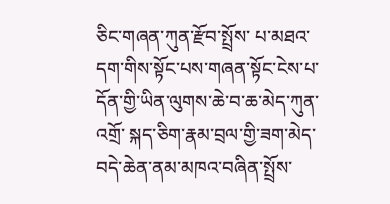ཅིང་གཞན་ཀུན་རྫོབ་སྤྲོས་ པ་མཐའ་དག་གིས་སྟོང་པས་གཞན་སྟོང་ངེས་པ་དོན་གྱི་ཡིན་ལུགས་ཆེ་བ་ཆ་མེད་ཀུན་འགྲོ་ སྐད་ཅིག་རྣམ་བྲལ་གྱི་ཟག་མེད་བདེ་ཆེན་ནམ་མཁའ་བཞིན་སྤྲོས་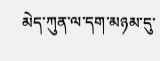མེད་ཀུན་ལ་དག་མཉམ་དུ་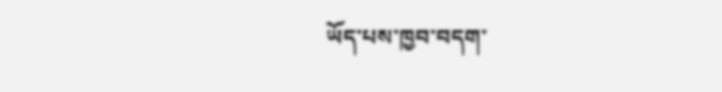ཡོད་པས་ཁྱབ་བདག་